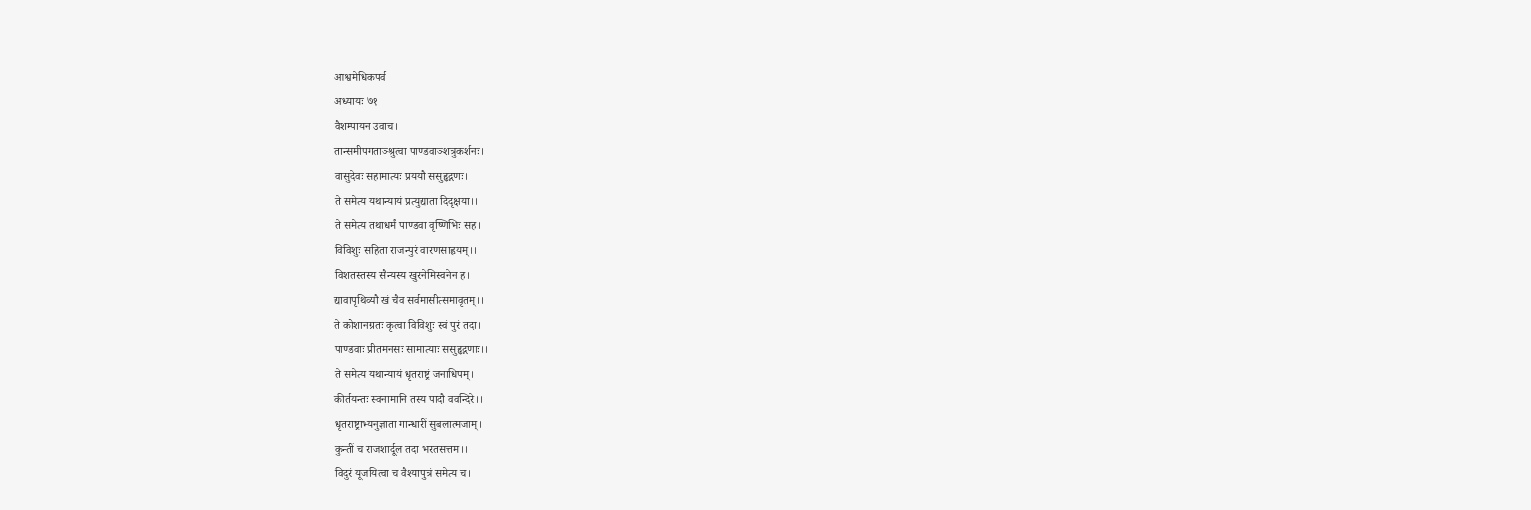आश्वमेधिकपर्व
अध्यायः ७१
वैशम्पायन उवाच।
तान्समीपगताञ्श्रुत्वा पाण्डवाञ्शत्रुकर्शनः।
वासुदेवः सहामात्यः प्रययौ ससुहृद्गणः।
ते समेत्य यथान्यायं प्रत्युद्याता दिदृक्षया।।
ते समेत्य तथाधर्मं पाण्डवा वृष्णिभिः सह।
विविशुः सहिता राजन्पुरं वारणसाह्वयम्।।
विशतस्तस्य सैन्यस्य खुरनेमिस्वनेन ह।
द्यावापृथिव्यौ खं चैव सर्वमासीत्समावृतम्।।
ते कोशानग्रतः कृत्वा विविशुः स्वं पुरं तदा।
पाण्डवाः प्रीतमनसः सामात्याः ससुहृद्गणाः।।
ते समेत्य यथान्यायं धृतराष्ट्रं जनाधिपम्।
कीर्तयन्तः स्वनामानि तस्य पादौ ववन्दिरे।।
धृतराष्ट्राभ्यनुज्ञाता गान्धारीं सुबलात्मजाम्।
कुन्तीं च राजशार्दूल तदा भरतसत्तम।।
विदुरं यूजयित्वा च वैश्यापुत्रं समेत्य च।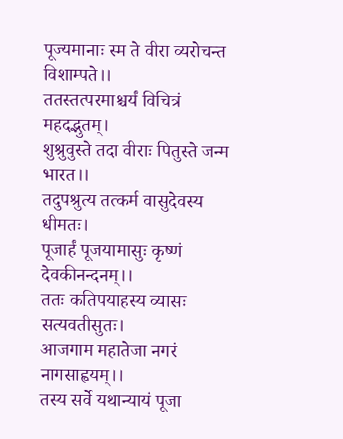पूज्यमानाः स्म ते वीरा व्यरोचन्त विशाम्पते।।
ततस्तत्परमाश्चर्यं विचित्रं महदद्भुतम्।
शुश्रुवुस्ते तदा वीराः पितुस्ते जन्म भारत।।
तदुपश्रुत्य तत्कर्म वासुदेवस्य धीमतः।
पूजार्हं पूजयामासुः कृष्णं देवकीनन्दनम्।।
ततः कतिपयाहस्य व्यासः सत्यवतीसुतः।
आजगाम महातेजा नगरं नागसाह्वयम्।।
तस्य सर्वे यथान्यायं पूजा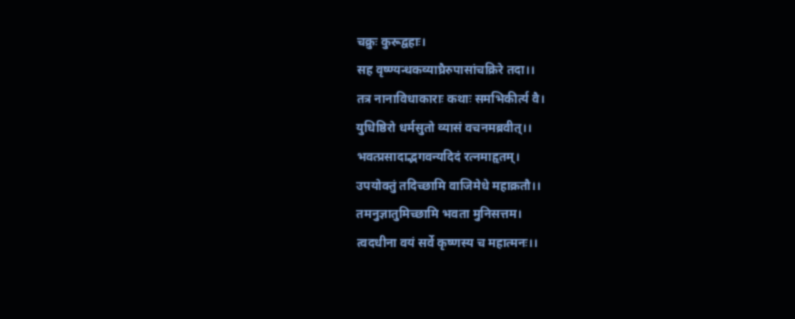चक्रुः कुरूद्वहाः।
सह वृष्ण्यन्धकव्याघ्रैरुपासांचक्रिरे तदा।।
तत्र नानाविधाकाराः कथाः समभिकीर्त्य वै।
युधिष्ठिरो धर्मसुतो व्यासं वचनमब्रवीत्।।
भवत्प्रसादाद्भगवन्यदिदं रत्नमाहृतम्।
उपयोक्तुं तदिच्छामि वाजिमेधे महाक्रतौ।।
तमनुज्ञातुमिच्छामि भवता मुनिसत्तम।
त्वदधीना वयं सर्वे कृष्णस्य च महात्मनः।।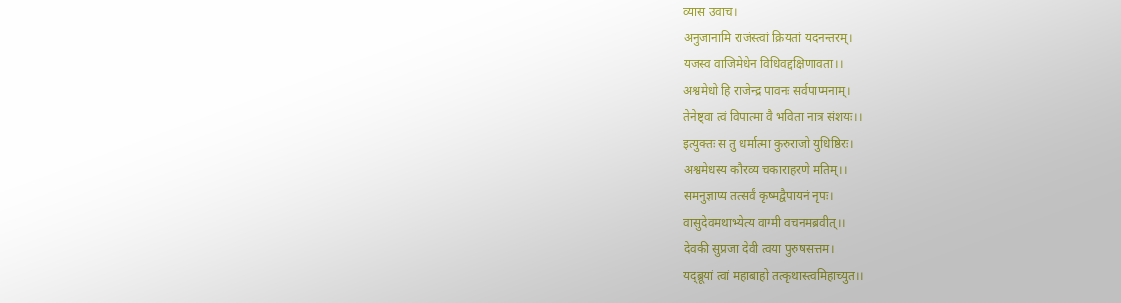व्यास उवाच।
अनुजानामि राजंस्त्वां क्रियतां यदनन्तरम्।
यजस्व वाजिमेधेन विधिवद्दक्षिणावता।।
अश्वमेधो हि राजेन्द्र पावनः सर्वपाप्मनाम्।
तेनेष्ट्वा त्वं विपात्मा वै भविता नात्र संशयः।।
इत्युक्तः स तु धर्मात्मा कुरुराजो युधिष्ठिरः।
अश्वमेधस्य कौरव्य चकाराहरणे मतिम्।।
समनुज्ञाप्य तत्सर्वं कृष्मद्वैपायनं नृपः।
वासुदेवमथाभ्येत्य वाग्मी वचनमब्रवीत्।।
देवकी सुप्रजा देवी त्वया पुरुषसत्तम।
यद्ब्रूयां त्वां महाबाहो तत्कृथास्त्वमिहाच्युत।।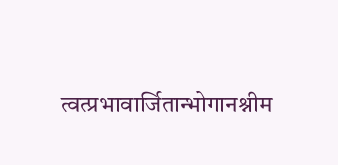त्वत्प्रभावार्जितान्भोगानश्नीम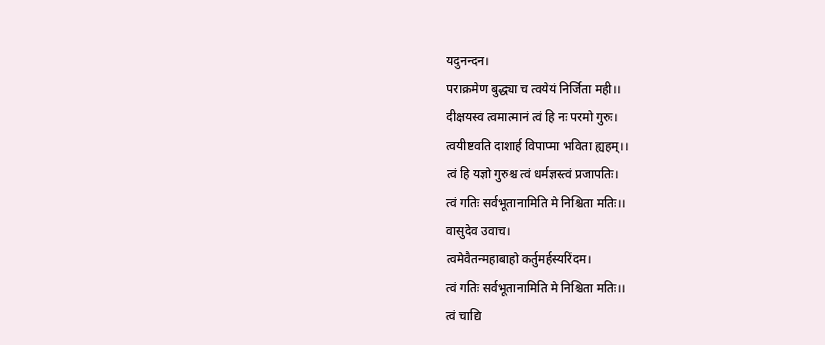यदुनन्दन।
पराक्रमेण बुद्ध्या च त्वयेयं निर्जिता मही।।
दीक्षयस्व त्वमात्मानं त्वं हि नः परमो गुरुः।
त्वयीष्टवति दाशार्ह विपाप्मा भविता ह्यहम्।।
त्वं हि यज्ञो गुरुश्च त्वं धर्मज्ञस्त्वं प्रजापतिः।
त्वं गतिः सर्वभूतानामिति मे निश्चिता मतिः।।
वासुदेव उवाच।
त्वमेवैतन्महाबाहो कर्तुमर्हस्यरिंदम।
त्वं गतिः सर्वभूतानामिति मे निश्चिता मतिः।।
त्वं चाद्यि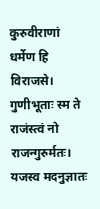कुरुवीराणां धर्मेण हि विराजसे।
गुणीभूताः स्म ते राजंस्त्वं नो राजन्गुरुर्मतः।
यजस्व मदनुज्ञातः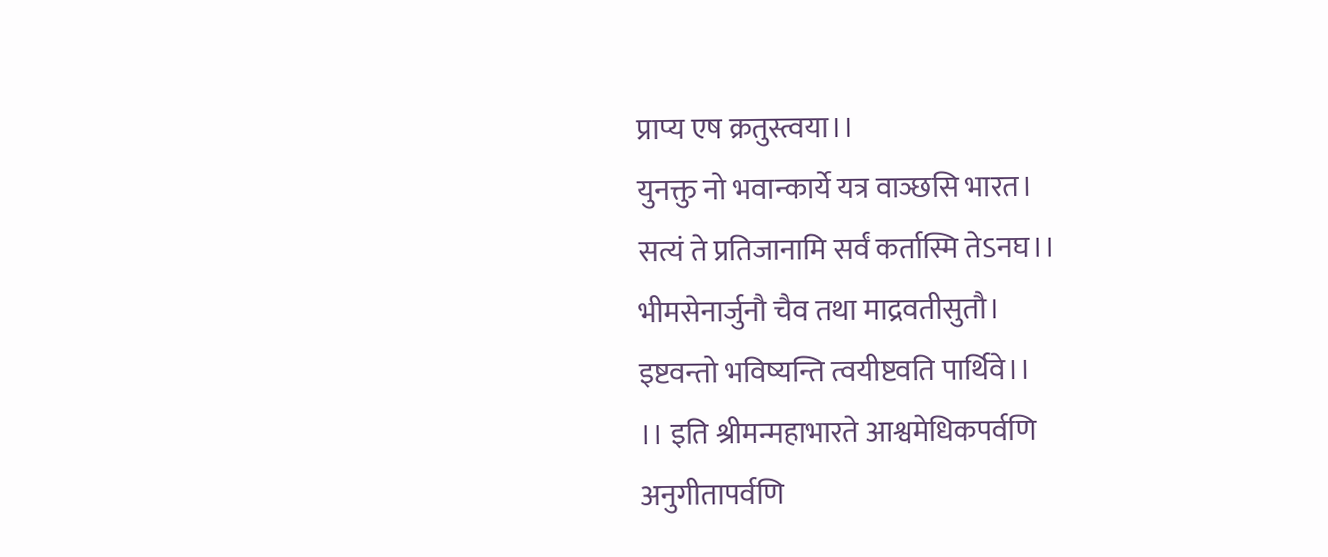प्राप्य एष क्रतुस्त्वया।।
युनक्तु नो भवान्कार्ये यत्र वाञ्छसि भारत।
सत्यं ते प्रतिजानामि सर्वं कर्तास्मि तेऽनघ।।
भीमसेनार्जुनौ चैव तथा माद्रवतीसुतौ।
इष्टवन्तो भविष्यन्ति त्वयीष्टवति पार्थिवे।।
।। इति श्रीमन्महाभारते आश्वमेधिकपर्वणि
अनुगीतापर्वणि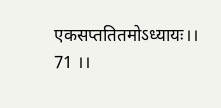एकसप्ततितमोऽध्यायः।। 71 ।।